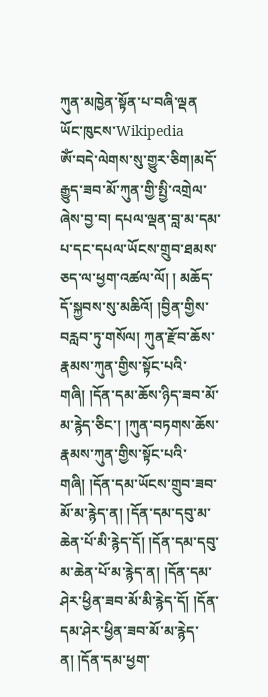ཀུན་མཁྱེན་སྟོན་པ་བཞི་ལྡན
ཡོང་ཁུངས་Wikipedia
ཨོཾ་བདེ་ལེགས་སུ་གྱུར་ཅིག།མདོ་རྒྱུད་ཟབ་མོ་ཀུན་གྱི་སྤྱི་འགྲེལ་ཞེས་བྱ་བ། དཔལ་ལྡན་བླ་མ་དམ་པ་དང་དཔལ་ཡོངས་གྲུབ་ཐམས་ཅད་ལ་ཕྱག་འཚལ་ལོ། ། མཆོད་དོ་སྐྱབས་སུ་མཆིའོ། །བྱིན་གྱིས་བརླབ་ཏུ་གསོལ། ཀུན་རྫོབ་ཆོས་རྣམས་ཀུན་གྱིས་སྟོང་པའི་གཞི། །དོན་དམ་ཆོས་ཉིད་ཟབ་མོ་མ་རྙེད་ཅིང་། །ཀུན་བཏགས་ཆོས་རྣམས་ཀུན་གྱིས་སྟོང་པའི་གཞི། །དོན་དམ་ཡོངས་གྲུབ་ཟབ་མོ་མ་རྙེད་ན། །དོན་དམ་དབུ་མ་ཆེན་པོ་མི་རྙེད་དོ། །དོན་དམ་དབུ་མ་ཆེན་པོ་མ་རྙེད་ན། །དོན་དམ་ཤེར་ཕྱིན་ཟབ་མོ་མི་རྙེད་དོ། །དོན་དམ་ཤེར་ཕྱིན་ཟབ་མོ་མ་རྙེད་ན། །དོན་དམ་ཕྱག་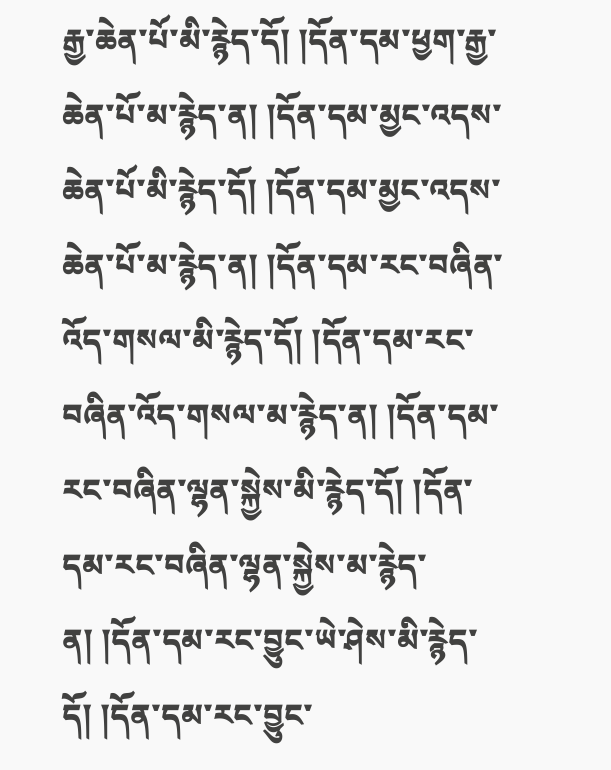རྒྱ་ཆེན་པོ་མི་རྙེད་དོ། །དོན་དམ་ཕྱག་རྒྱ་ཆེན་པོ་མ་རྙེད་ན། །དོན་དམ་མྱང་འདས་ཆེན་པོ་མི་རྙེད་དོ། །དོན་དམ་མྱང་འདས་ཆེན་པོ་མ་རྙེད་ན། །དོན་དམ་རང་བཞིན་འོད་གསལ་མི་རྙེད་དོ། །དོན་དམ་རང་བཞིན་འོད་གསལ་མ་རྙེད་ན། །དོན་དམ་རང་བཞིན་ལྷན་སྐྱེས་མི་རྙེད་དོ། །དོན་དམ་རང་བཞིན་ལྷན་སྐྱེས་མ་རྙེད་ན། །དོན་དམ་རང་བྱུང་ཡེ་ཤེས་མི་རྙེད་དོ། །དོན་དམ་རང་བྱུང་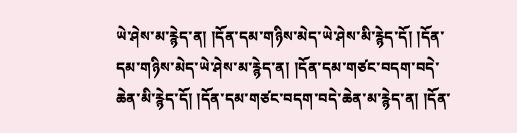ཡེ་ཤེས་མ་རྙེད་ན། །དོན་དམ་གཉིས་མེད་ཡེ་ཤེས་མི་རྙེད་དོ། །དོན་དམ་གཉིས་མེད་ཡེ་ཤེས་མ་རྙེད་ན། །དོན་དམ་གཙང་བདག་བདེ་ཆེན་མི་རྙེད་དོ། །དོན་དམ་གཙང་བདག་བདེ་ཆེན་མ་རྙེད་ན། །དོན་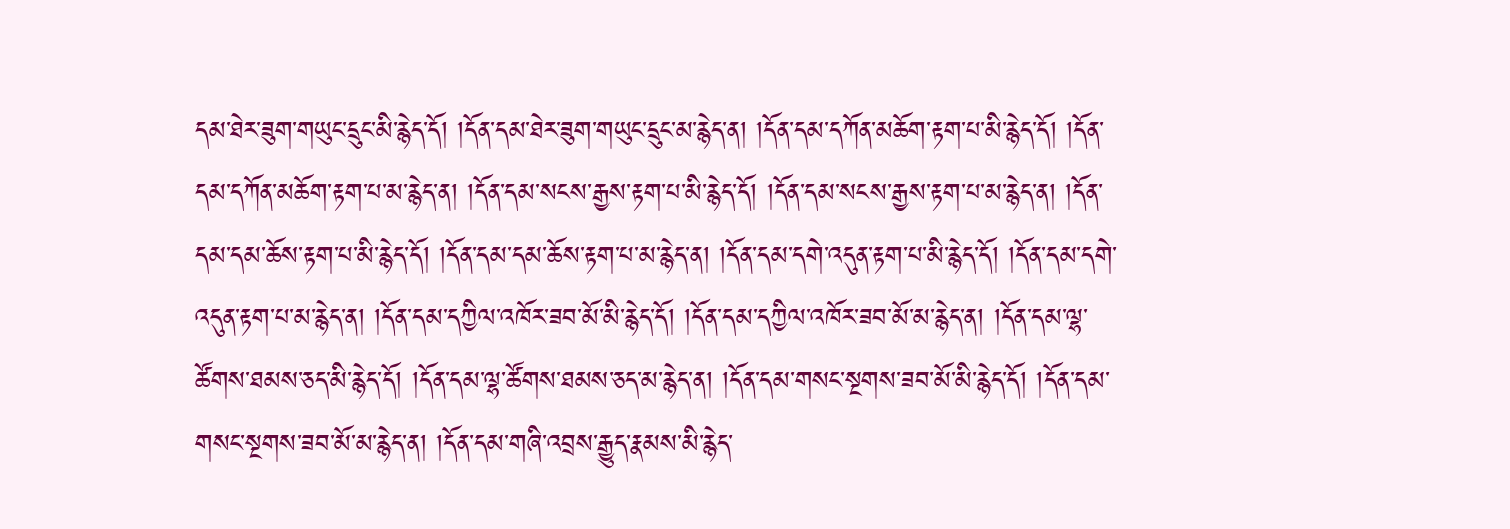དམ་ཐེར་ཟུག་གཡུང་དྲུང་མི་རྙེད་དོ། །དོན་དམ་ཐེར་ཟུག་གཡུང་དྲུང་མ་རྙེད་ན། །དོན་དམ་དཀོན་མཆོག་རྟག་པ་མི་རྙེད་དོ། །དོན་དམ་དཀོན་མཆོག་རྟག་པ་མ་རྙེད་ན། །དོན་དམ་སངས་རྒྱས་རྟག་པ་མི་རྙེད་དོ། །དོན་དམ་སངས་རྒྱས་རྟག་པ་མ་རྙེད་ན། །དོན་དམ་དམ་ཆོས་རྟག་པ་མི་རྙེད་དོ། །དོན་དམ་དམ་ཆོས་རྟག་པ་མ་རྙེད་ན། །དོན་དམ་དགེ་འདུན་རྟག་པ་མི་རྙེད་དོ། །དོན་དམ་དགེ་འདུན་རྟག་པ་མ་རྙེད་ན། །དོན་དམ་དཀྱིལ་འཁོར་ཟབ་མོ་མི་རྙེད་དོ། །དོན་དམ་དཀྱིལ་འཁོར་ཟབ་མོ་མ་རྙེད་ན། །དོན་དམ་ལྷ་ཚོགས་ཐམས་ཅད་མི་རྙེད་དོ། །དོན་དམ་ལྷ་ཚོགས་ཐམས་ཅད་མ་རྙེད་ན། །དོན་དམ་གསང་སྔགས་ཟབ་མོ་མི་རྙེད་དོ། །དོན་དམ་གསང་སྔགས་ཟབ་མོ་མ་རྙེད་ན། །དོན་དམ་གཞི་འབྲས་རྒྱུད་རྣམས་མི་རྙེད་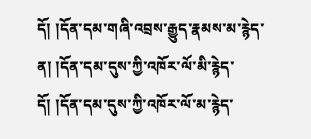དོ། །དོན་དམ་གཞི་འབྲས་རྒྱུད་རྣམས་མ་རྙེད་ན། །དོན་དམ་དུས་ཀྱི་འཁོར་ལོ་མི་རྙེད་དོ། །དོན་དམ་དུས་ཀྱི་འཁོར་ལོ་མ་རྙེད་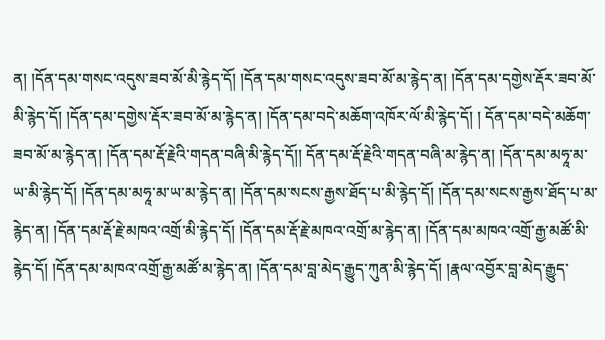ན། །དོན་དམ་གསང་འདུས་ཟབ་མོ་མི་རྙེད་དོ། །དོན་དམ་གསང་འདུས་ཟབ་མོ་མ་རྙེད་ན། །དོན་དམ་དགྱེས་རྡོར་ཟབ་མོ་མི་རྙེད་དོ། །དོན་དམ་དགྱེས་རྡོར་ཟབ་མོ་མ་རྙེད་ན། །དོན་དམ་བདེ་མཆོག་འཁོར་ལོ་མི་རྙེད་དོ། ། དོན་དམ་བདེ་མཆོག་ཟབ་མོ་མ་རྙེད་ན། །དོན་དམ་རྡོ་རྗེའི་གདན་བཞི་མི་རྙེད་དོ།། དོན་དམ་རྡོ་རྗེའི་གདན་བཞི་མ་རྙེད་ན། །དོན་དམ་མཧཱ་མ་ཡ་མི་རྙེད་དོ། །དོན་དམ་མཧཱ་མ་ཡ་མ་རྙེད་ན། །དོན་དམ་སངས་རྒྱས་ཐོད་པ་མི་རྙེད་དོ། །དོན་དམ་སངས་རྒྱས་ཐོད་པ་མ་རྙེད་ན། །དོན་དམ་རྡོ་རྗེ་མཁའ་འགྲོ་མི་རྙེད་དོ། །དོན་དམ་རྡོ་རྗེ་མཁའ་འགྲོ་མ་རྙེད་ན། །དོན་དམ་མཁའ་འགྲོ་རྒྱ་མཚོ་མི་རྙེད་དོ། །དོན་དམ་མཁའ་འགྲོ་རྒྱ་མཚོ་མ་རྙེད་ན། །དོན་དམ་བླ་མེད་རྒྱུད་ཀུན་མི་རྙེད་དོ། །རྣལ་འབྱོར་བླ་མེད་རྒྱུད་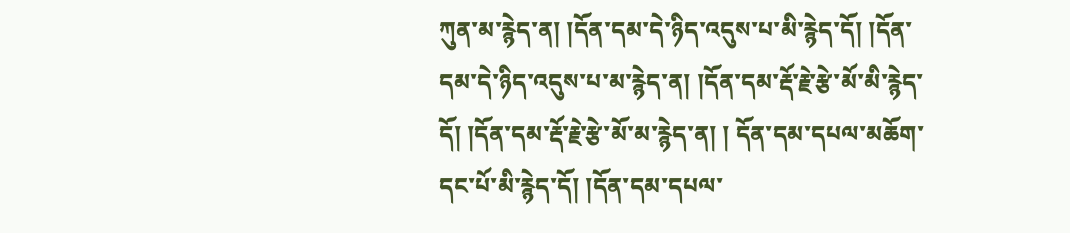ཀུན་མ་རྙེད་ན། །དོན་དམ་དེ་ཉིད་འདུས་པ་མི་རྙེད་དོ། །དོན་དམ་དེ་ཉིད་འདུས་པ་མ་རྙེད་ན། །དོན་དམ་རྡོ་རྗེ་རྩེ་མོ་མི་རྙེད་དོ། །དོན་དམ་རྡོ་རྗེ་རྩེ་མོ་མ་རྙེད་ན། ། དོན་དམ་དཔལ་མཆོག་དང་པོ་མི་རྙེད་དོ། །དོན་དམ་དཔལ་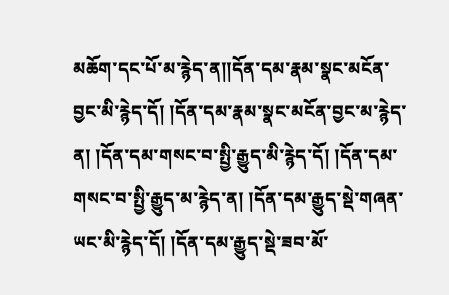མཆོག་དང་པོ་མ་རྙེད་ན།།དོན་དམ་རྣམ་སྣང་མངོན་བྱང་མི་རྙེད་དོ། །དོན་དམ་རྣམ་སྣང་མངོན་བྱང་མ་རྙེད་ན། །དོན་དམ་གསང་བ་སྤྱི་རྒྱུད་མི་རྙེད་དོ། །དོན་དམ་གསང་བ་སྤྱི་རྒྱུད་མ་རྙེད་ན། །དོན་དམ་རྒྱུད་སྡེ་གཞན་ཡང་མི་རྙེད་དོ། །དོན་དམ་རྒྱུད་སྡེ་ཟབ་མོ་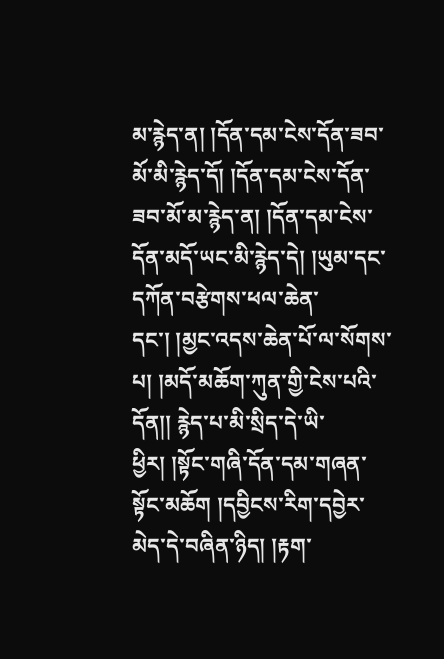མ་རྙེད་ན། །དོན་དམ་ངེས་དོན་ཟབ་མོ་མི་རྙེད་དོ། །དོན་དམ་ངེས་དོན་ཟབ་མོ་མ་རྙེད་ན། །དོན་དམ་ངེས་དོན་མདོ་ཡང་མི་རྙེད་དེ། །ཡུམ་དང་དཀོན་བརྩེགས་ཕལ་ཆེན་དང་། །མྱང་འདས་ཆེན་པོ་ལ་སོགས་པ། །མདོ་མཆོག་ཀུན་གྱི་ངེས་པའི་དོན།། རྙེད་པ་མི་སྲིད་དེ་ཡི་ཕྱིར། །སྟོང་གཞི་དོན་དམ་གཞན་སྟོང་མཆོག །དབྱིངས་རིག་དབྱེར་མེད་དེ་བཞིན་ཉིད། །རྟག་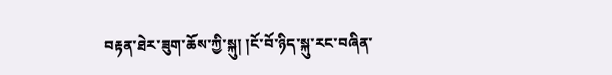བརྟན་ཐེར་ཟུག་ཆོས་ཀྱི་སྐུ། །ངོ་བོ་ཉིད་སྐུ་རང་བཞིན་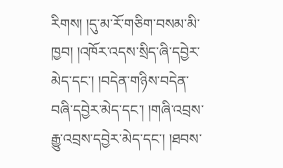རིགས། །དུ་མ་རོ་གཅིག་བསམ་མི་ཁྱབ། །འཁོར་འདས་སྲིད་ཞི་དབྱེར་མེད་དང་། །བདེན་གཉིས་བདེན་བཞི་དབྱེར་མེད་དང་། །གཞི་འབྲས་རྒྱུ་འབྲས་དབྱེར་མེད་དང་། །ཐབས་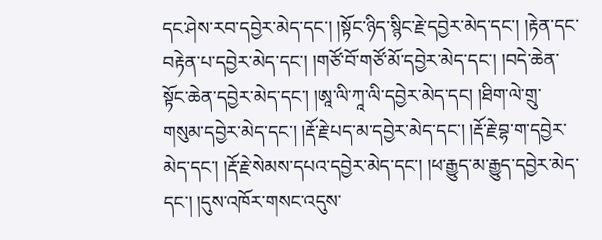དང་ཤེས་རབ་དབྱེར་མེད་དང་། །སྟོང་ཉིད་སྙིང་རྗེ་དབྱེར་མེད་དང་། །རྟེན་དང་བརྟེན་པ་དབྱེར་མེད་དང་། །གཙོ་བོ་གཙོ་མོ་དབྱེར་མེད་དང་། །བདེ་ཆེན་སྟོང་ཆེན་དབྱེར་མེད་དང་། །ཨཱ་ལི་ཀཱ་ལི་དབྱེར་མེད་དང། །ཐིག་ལེ་གྲུ་གསུམ་དབྱེར་མེད་དང་། །རྡོ་རྗེ་པད་མ་དབྱེར་མེད་དང་། །རྡོ་རྗེ་བྷ་ག་དབྱེར་མེད་དང་། །རྡོ་རྗེ་སེམས་དཔའ་དབྱེར་མེད་དང་། །ཕ་རྒྱུད་མ་རྒྱུད་དབྱེར་མེད་དང་། །དུས་འཁོར་གསང་འདུས་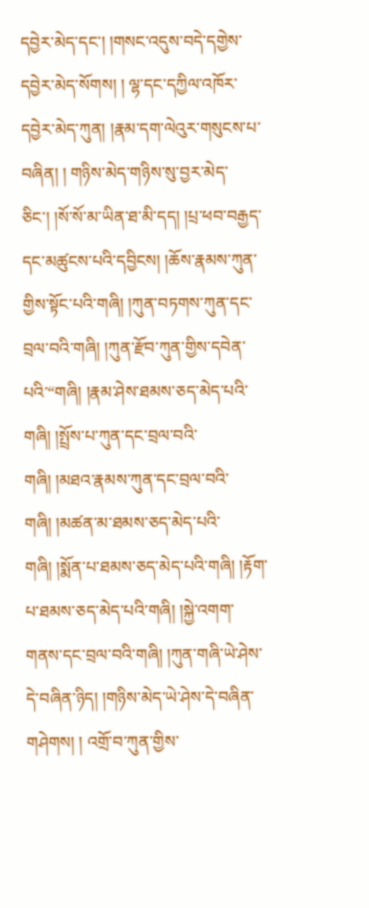དབྱེར་མེད་དང་། །གསང་འདུས་བདེ་དགྱེས་དབྱེར་མེད་སོགས། ། ལྷ་དང་དཀྱིལ་འཁོར་དབྱེར་མེད་ཀུན། །རྣམ་དག་ལེའུར་གསུངས་པ་བཞིན། ། གཉིས་མེད་གཉིས་སུ་བྱར་མེད་ཅིང་། །སོ་སོ་མ་ཡིན་ཐ་མི་དད། །པྲ་ཕབ་བརྒྱད་དང་མཚུངས་པའི་དབྱིངས། །ཆོས་རྣམས་ཀུན་གྱིས་སྟོང་པའི་གཞི། །ཀུན་བཏགས་ཀུན་དང་བྲལ་བའི་གཞི། །ཀུན་རྫོབ་ཀུན་གྱིས་དབེན་པའི་“གཞི། །རྣམ་ཤེས་ཐམས་ཅད་མེད་པའི་གཞི། །སྤྲོས་པ་ཀུན་དང་བྲལ་བའི་གཞི། །མཐའ་རྣམས་ཀུན་དང་བྲལ་བའི་གཞི། །མཚན་མ་ཐམས་ཅད་མེད་པའི་གཞི། །སྨོན་པ་ཐམས་ཅད་མེད་པའི་གཞི། །རྟོག་པ་ཐམས་ཅད་མེད་པའི་གཞི། །སྐྱེ་འགག་གནས་དང་བྲལ་བའི་གཞི། །ཀུན་གཞི་ཡེ་ཤེས་དེ་བཞིན་ཉིད། །གཉིས་མེད་ཡེ་ཤེས་དེ་བཞིན་གཤེགས། ། འགྲོ་བ་ཀུན་གྱིས་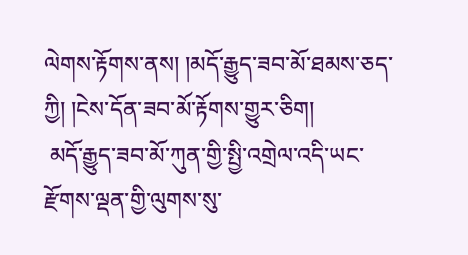ལེགས་རྟོགས་ནས། །མདོ་རྒྱུད་ཟབ་མོ་ཐམས་ཅད་ཀྱི། །ངེས་དོན་ཟབ་མོ་རྟོགས་གྱུར་ཅིག།
 མདོ་རྒྱུད་ཟབ་མོ་ཀུན་གྱི་སྤྱི་འགྲེལ་འདི་ཡང་རྫོགས་ལྡན་གྱི་ལུགས་སུ་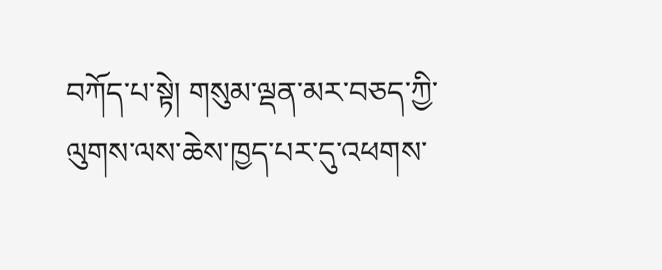བཀོད་པ་སྟེ། གསུམ་ལྡན་མར་བཅད་ཀྱི་ལུགས་ལས་ཆེས་ཁྱད་པར་དུ་འཕགས་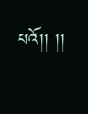པའོ།། །།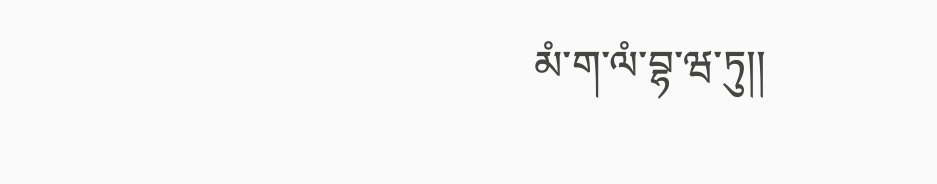མཾ་ག་ལཾ་བྷ་ཝ་ཏུ།།